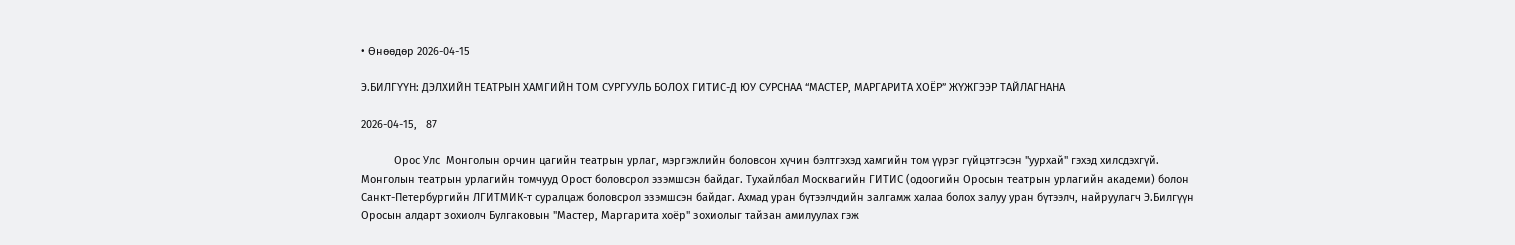• Өнөөдөр 2026-04-15

Э.БИЛГҮҮН: ДЭЛХИЙН ТЕАТРЫН ХАМГИЙН ТОМ СУРГУУЛЬ БОЛОХ ГИТИС-Д ЮУ СУРСНАА “МАСТЕР, МАРГАРИТА ХОЁР” ЖҮЖГЭЭР ТАЙЛАГНАНА

2026-04-15,   87

           Орос Улс  Монголын орчин цагийн театрын урлаг, мэргэжлийн боловсон хүчин бэлтгэхэд хамгийн том үүрэг гүйцэтгэсэн "уурхай" гэхэд хилсдэхгүй. Монголын театрын урлагийн томчууд Орост боловсрол эзэмшсэн байдаг. Тухайлбал Москвагийн ГИТИС (одоогийн Оросын театрын урлагийн академи) болон Санкт-Петербургийн ЛГИТМИК-т суралцаж боловсрол эзэмшсэн байдаг. Ахмад уран бүтээлчдийн залгамж халаа болох залуу уран бүтээлч, найруулагч Э.Билгүүн Оросын алдарт зохиолч Булгаковын "Мастер, Маргарита хоёр" зохиолыг тайзан амилуулах гэж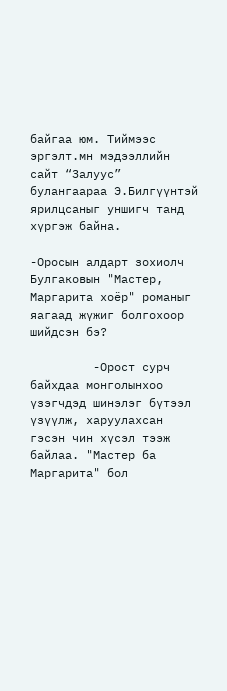байгаа юм. Тиймээс эргэлт.мн мэдээллийн сайт “Залуус” булангаараа Э.Билгүүнтэй ярилцсаныг уншигч танд хүргэж байна.

-Оросын алдарт зохиолч Булгаковын "Мастер, Маргарита хоёр" романыг яагаад жүжиг болгохоор шийдсэн бэ?

         -Орост сурч байхдаа монголынхоо үзэгчдэд шинэлэг бүтээл үзүүлж, харуулахсан гэсэн чин хүсэл тээж байлаа. "Мастер ба Маргарита" бол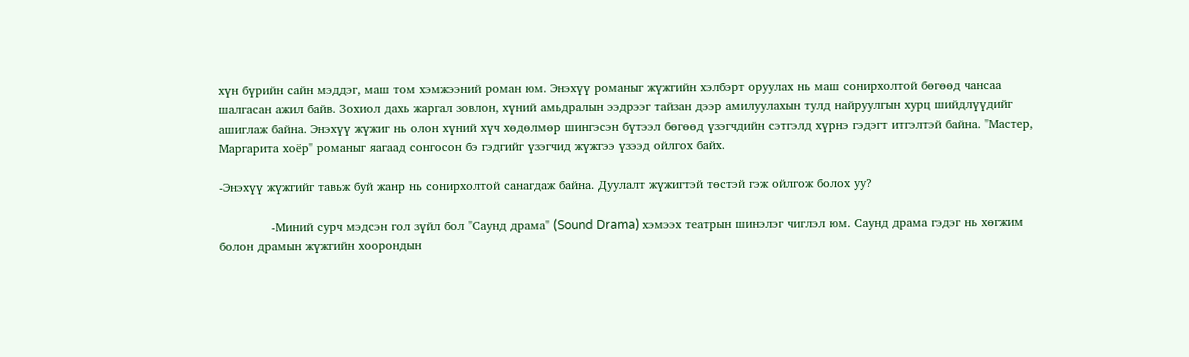хүн бүрийн сайн мэддэг, маш том хэмжээний роман юм. Энэхүү романыг жүжгийн хэлбэрт оруулах нь маш сонирхолтой бөгөөд чансаа шалгасан ажил байв. Зохиол дахь жаргал зовлон, хүний амьдралын ээдрээг тайзан дээр амилуулахын тулд найруулгын хурц шийдлүүдийг ашиглаж байна. Энэхүү жүжиг нь олон хүний хүч хөдөлмөр шингэсэн бүтээл бөгөөд үзэгчдийн сэтгэлд хүрнэ гэдэгт итгэлтэй байна. "Мастер, Маргарита хоёр" романыг яагаад сонгосон бэ гэдгийг үзэгчид жүжгээ үзээд ойлгох байх.

-Энэхүү жүжгийг тавьж буй жанр нь сонирхолтой санагдаж байна. Дуулалт жүжигтэй төстэй гэж ойлгож болох уу?

             -Миний сурч мэдсэн гол зүйл бол "Саунд драма" (Sound Drama) хэмээх театрын шинэлэг чиглэл юм. Саунд драма гэдэг нь хөгжим болон драмын жүжгийн хоорондын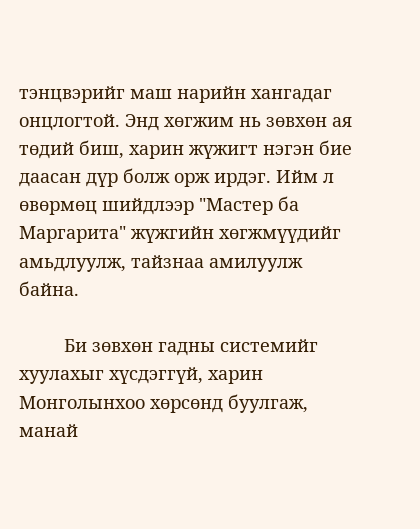тэнцвэрийг маш нарийн хангадаг онцлогтой. Энд хөгжим нь зөвхөн ая төдий биш, харин жүжигт нэгэн бие даасан дүр болж орж ирдэг. Ийм л өвөрмөц шийдлээр "Мастер ба Маргарита" жүжгийн хөгжмүүдийг амьдлуулж, тайзнаа амилуулж байна.

         Би зөвхөн гадны системийг хуулахыг хүсдэггүй, харин Монголынхоо хөрсөнд буулгаж, манай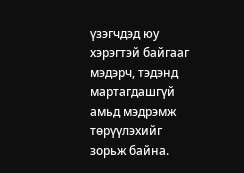үзэгчдэд юу хэрэгтэй байгааг мэдэрч, тэдэнд мартагдашгүй амьд мэдрэмж төрүүлэхийг зорьж байна.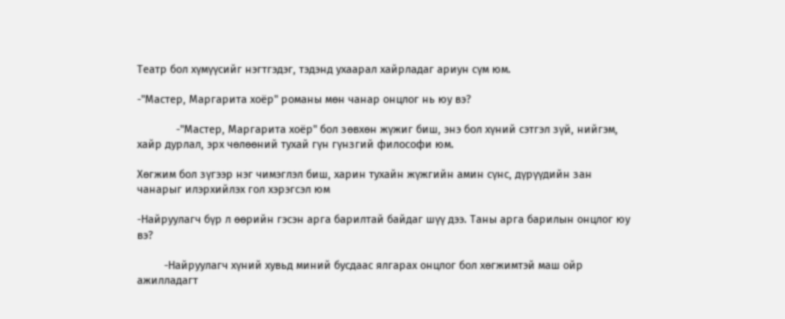Театр бол хүмүүсийг нэгтгэдэг, тэдэнд ухаарал хайрладаг ариун сүм юм.

-"Мастер, Маргарита хоёр" романы мөн чанар онцлог нь юу вэ?

             -"Мастер, Маргарита хоёр" бол зөвхөн жүжиг биш, энэ бол хүний сэтгэл зүй, нийгэм, хайр дурлал, эрх чөлөөний тухай гүн гүнзгий философи юм.

Хөгжим бол зүгээр нэг чимэглэл биш, харин тухайн жүжгийн амин сүнс, дүрүүдийн зан чанарыг илэрхийлэх гол хэрэгсэл юм

-Найруулагч бүр л өөрийн гэсэн арга барилтай байдаг шүү дээ. Таны арга барилын онцлог юу вэ?

         -Найруулагч хүний хувьд миний бусдаас ялгарах онцлог бол хөгжимтэй маш ойр ажилладагт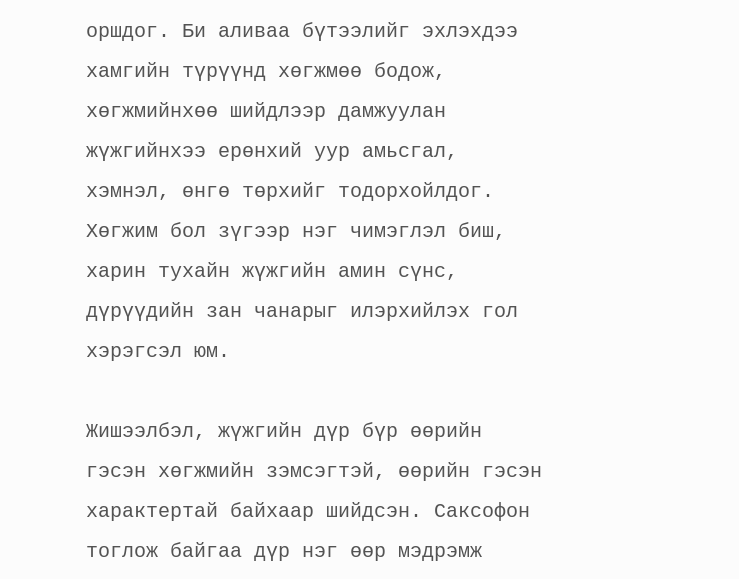оршдог. Би аливаа бүтээлийг эхлэхдээ хамгийн түрүүнд хөгжмөө бодож, хөгжмийнхөө шийдлээр дамжуулан жүжгийнхээ ерөнхий уур амьсгал, хэмнэл, өнгө төрхийг тодорхойлдог. Хөгжим бол зүгээр нэг чимэглэл биш, харин тухайн жүжгийн амин сүнс, дүрүүдийн зан чанарыг илэрхийлэх гол хэрэгсэл юм.

Жишээлбэл, жүжгийн дүр бүр өөрийн гэсэн хөгжмийн зэмсэгтэй, өөрийн гэсэн характертай байхаар шийдсэн. Саксофон тоглож байгаа дүр нэг өөр мэдрэмж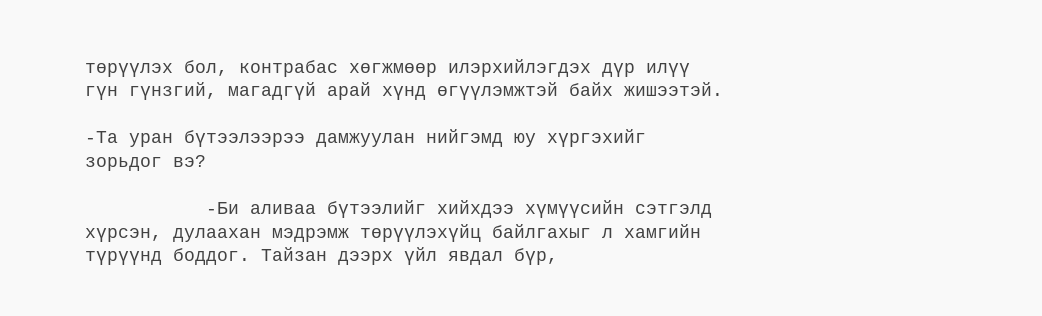төрүүлэх бол, контрабас хөгжмөөр илэрхийлэгдэх дүр илүү гүн гүнзгий, магадгүй арай хүнд өгүүлэмжтэй байх жишээтэй.

-Та уран бүтээлээрээ дамжуулан нийгэмд юу хүргэхийг зорьдог вэ?

           -Би аливаа бүтээлийг хийхдээ хүмүүсийн сэтгэлд хүрсэн, дулаахан мэдрэмж төрүүлэхүйц байлгахыг л хамгийн түрүүнд боддог. Тайзан дээрх үйл явдал бүр,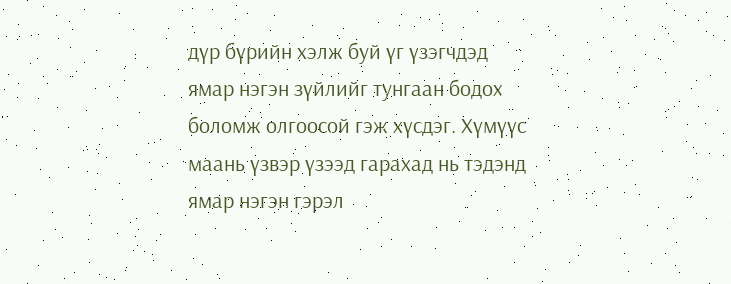дүр бүрийн хэлж буй үг үзэгчдэд ямар нэгэн зүйлийг тунгаан бодох боломж олгоосой гэж хүсдэг. Хүмүүс маань үзвэр үзээд гарахад нь тэдэнд ямар нэгэн гэрэл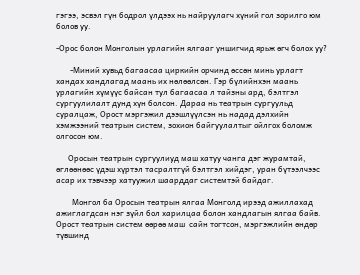гэгээ, эсвэл гүн бодрол үлдээх нь найруулагч хүний гол зорилго юм болов уу.

-Орос болон Монголын урлагийн ялгааг уншигчид ярьж өгч болох уу?

       -Миний хувьд багаасаа циркийн орчинд өссөн минь урлагт хандах хандлагад маань их нөлөөлсөн. Гэр бүлийнхэн маань урлагийн хүмүүс байсан тул багаасаа л тайзны ард, бэлтгэл сургуулилалт дунд хүн болсон. Дараа нь театрын сургуульд суралцаж, Орост мэргэжил дээшлүүлсэн нь надад дэлхийн хэмжээний театрын систем, зохион байгуулалтыг ойлгох боломж олгосон юм.

      Оросын театрын сургуулиуд маш хатуу чанга дэг журамтай, өглөөнөөс үдэш хүртэл тасралтгүй бэлтгэл хийдэг, уран бүтээлчээс асар их тэвчээр хатуужил шаарддаг системтэй байдаг.

        Монгол ба Оросын театрын ялгаа Монголд ирээд ажиллахад ажиглагдсан нэг зүйл бол харилцаа болон хандлагын ялгаа байв. Орост театрын систем өөрөө маш  сайн тогтсон, мэргэжлийн өндөр түвшинд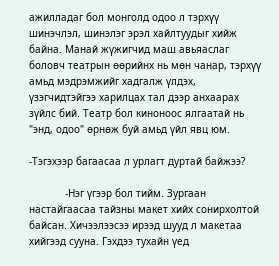ажилладаг бол монголд одоо л тэрхүү шинэчлэл, шинэлэг эрэл хайлтуудыг хийж байна. Манай жүжигчид маш авьяаслаг боловч театрын өөрийнх нь мөн чанар, тэрхүү амьд мэдрэмжийг хадгалж үлдэх, үзэгчидтэйгээ харилцах тал дээр анхаарах зүйлс бий. Театр бол киноноос ялгаатай нь "энд, одоо" өрнөж буй амьд үйл явц юм.

-Тэгэхээр багаасаа л урлагт дуртай байжээ?

            -Нэг үгээр бол тийм. Зургаан настайгаасаа тайзны макет хийх сонирхолтой байсан. Хичээлээсээ ирээд шууд л макетаа хийгээд сууна. Гэхдээ тухайн үед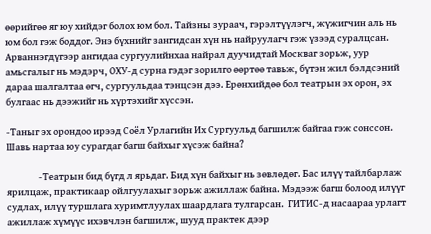өөрийгөө яг юу хийдэг болох юм бол. Тайзны зураач, гэрэлтүүлэгч, жүжигчин аль нь юм бол гэж боддог. Энэ бүхнийг зангидсан хүн нь найруулагч гэж үзээд суралцсан. Арваннэгдүгээр ангидаа сургуулийнхаа найрал дуучидтай Москваг зорьж, уур амьсгалыг нь мэдэрч, ОХУ-д сурна гэдэг зорилго өөртөө тавьж, бүтэн жил бэлдсэний дараа шалгалтаа өгч, сургуульдаа тэнцсэн дээ. Ерөнхийдөө бол театрын эх орон, эх булгаас нь дээжийг нь хүртэхийг хүссэн.

-Таныг эх орондоо ирээд Соёл Урлагийн Их Сургуульд багшилж байгаа гэж сонссон. Шавь нартаа юу сурагдаг багш байхыг хүсэж байна?

                -Театрын бид бүгд л ярьдаг. Бид хүн байхыг нь зөвлөдөг. Бас илүү тайлбарлаж ярилцаж, практикаар ойлгуулахыг зорьж ажиллаж байна. Мэдээж багш болоод илүүг судлах, илүү туршлага хуримтлуулах шаардлага тулгарсан.  ГИТИС-д насаараа урлагт ажиллаж хүмүүс ихэвчлэн багшилж, шууд практек дээр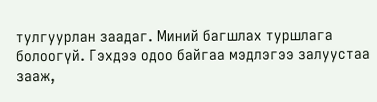тулгуурлан заадаг. Миний багшлах туршлага болоогүй. Гэхдээ одоо байгаа мэдлэгээ залуустаа зааж,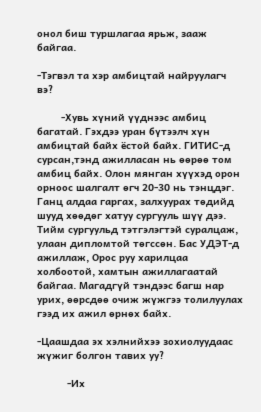онол биш туршлагаа ярьж, зааж байгаа.

-Тэгвэл та хэр амбицтай найруулагч вэ?

        -Хувь хүний үүднээс амбиц багатай. Гэхдээ уран бүтээлч хүн амбицтай байх ёстой байх. ГИТИС-д сурсан,тэнд ажилласан нь өөрөө том амбиц байх. Олон мянган хүүхэд орон орноос шалгалт өгч 20-30 нь тэнцдэг. Ганц алдаа гаргах, залхуурах төдийд шууд хөөдөг хатуу сургууль шүү дээ. Тийм сургуульд тэтгэлэгтэй суралцаж, улаан дипломтой төгссөн. Бас УДЭТ-д ажиллаж, Орос руу харилцаа холбоотой, хамтын ажиллагаатай байгаа. Магадгүй тэндээс багш нар урих, өөрсдөө очиж жүжгээ толилуулах гээд их ажил өрнөх байх.

-Цаашдаа эх хэлнийхээ зохиолуудаас жүжиг болгон тавих уу?

          -Их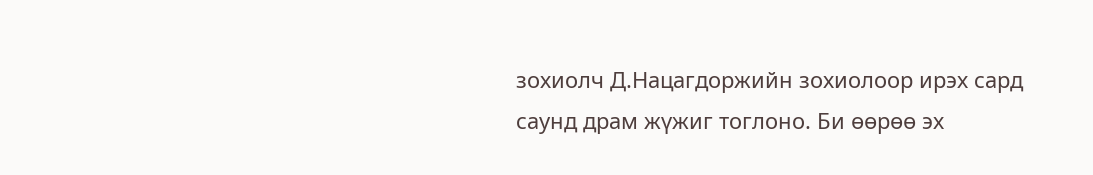зохиолч Д.Нацагдоржийн зохиолоор ирэх сард саунд драм жүжиг тоглоно. Би өөрөө эх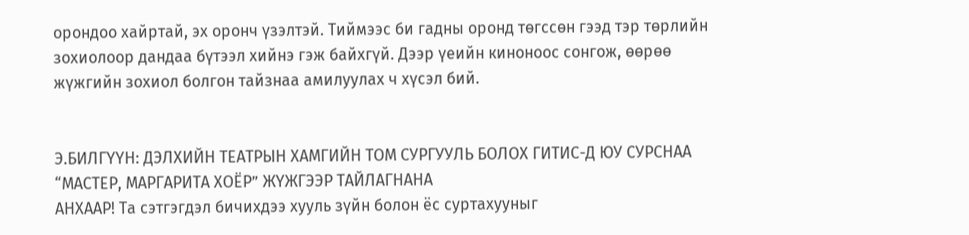орондоо хайртай, эх оронч үзэлтэй. Тиймээс би гадны оронд төгссөн гээд тэр төрлийн зохиолоор дандаа бүтээл хийнэ гэж байхгүй. Дээр үеийн киноноос сонгож, өөрөө жүжгийн зохиол болгон тайзнаа амилуулах ч хүсэл бий.


Э.БИЛГҮҮН: ДЭЛХИЙН ТЕАТРЫН ХАМГИЙН ТОМ СУРГУУЛЬ БОЛОХ ГИТИС-Д ЮУ СУРСНАА “МАСТЕР, МАРГАРИТА ХОЁР” ЖҮЖГЭЭР ТАЙЛАГНАНА
АНХААР! Та сэтгэгдэл бичихдээ хууль зүйн болон ёс суртахууныг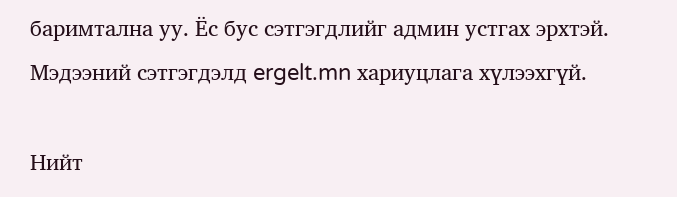баримтална уу. Ёс бус сэтгэгдлийг админ устгах эрхтэй. Мэдээний сэтгэгдэлд ergelt.mn хариуцлага хүлээхгүй.

Нийт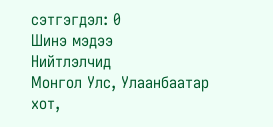сэтгэгдэл: 0
Шинэ мэдээ
Нийтлэлчид
Монгол Улс, Улаанбаатар хот,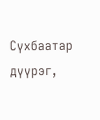Сүхбаатар дүүрэг,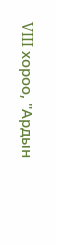VIII хороо, "Ардын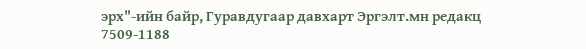эрх"-ийн байр, Гуравдугаар давхарт Эргэлт.мн редакц
7509-1188